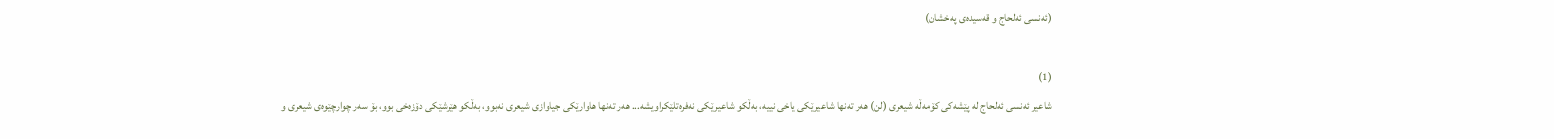(ئه‌نسى ئه‌لحاج و قه‌سیده‌ى په‌خشان)

(1)
شاعیر ئه‌نسى ئه‌لحاج له‌ پێشه‌كى كۆمه‌ڵه‌ شیعرى (لن) هه‌ر ته‌نها شاعیرێكى یاخى نییه‌، به‌ڵكو شاعیرێكى نه‌فره‌تلێكراویشه‌... هه‌ر ته‌نها هاوارێكى جیاوازى شیعرى نه‌بوو، به‌ڵكو هێرشێكى دۆزه‌خى بوو، بۆ سه‌ر چوارچێوه‌ى شیعرى و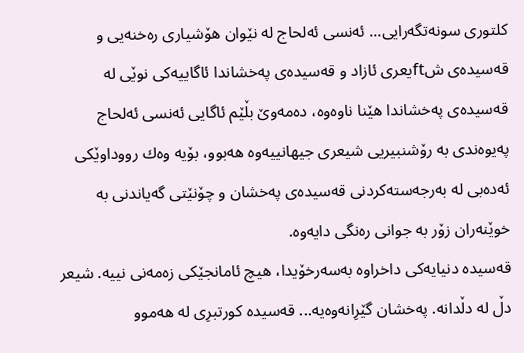كلتورى سونه‌تگه‌رایى... ئه‌نسى ئه‌لحاج له‌ نێوان هۆشیارى ره‌خنه‌یى و قه‌سیده‌ى شftیعرى ئازاد و قه‌سیده‌ى په‌خشاندا ئاگاییه‌كى نوێى له‌ قه‌سیده‌ى په‌خشاندا هێنا ناوه‌وه‌، ده‌مه‌وێ‌ بڵێم ئاگایى ئه‌نسى ئه‌لحاج په‌یوه‌ندى به‌ رۆشنبیریى شیعرى جیهانییه‌وه‌ هه‌بوو، بۆیه‌ وه‌ك رووداوێكى ئه‌ده‌بى له‌ به‌رجه‌سته‌كردنى قه‌سیده‌ى په‌خشان و چۆنێتى گه‌یاندنى به‌ خوێنه‌ران زۆر به‌ جوانى ره‌نگى دایه‌وه‌.
قه‌سیده‌ دنیایه‌كى داخراوه‌ به‌سه‌رخۆیدا، هیچ ئامانجێكى زه‌مه‌نى نییه‌. شیعر دڵ له‌ دڵدانه‌. په‌خشان گێرِانه‌وه‌یه‌... قه‌سیده‌ كورتبرِى له‌ هه‌موو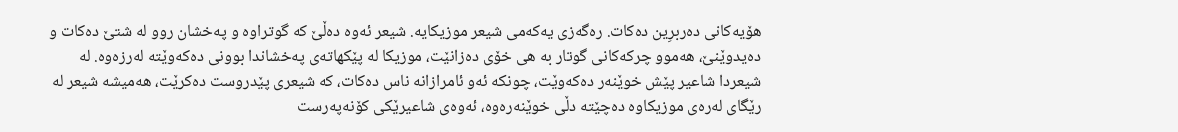هۆیه‌كانى ده‌ربرِین ده‌كات. ره‌گه‌زى یه‌كه‌مى شیعر موزیكایه‌. شیعر ئه‌وه‌ ده‌ڵێ‌ كه‌ گوتراوه‌ و په‌خشان روو له‌ شتێ‌ ده‌كات و ده‌یدوێنێ‌، هه‌موو چركه‌كانى گوتار به‌ هى خۆى ده‌زانێت، موزیكا له‌ پێكهاته‌ى په‌خشاندا بوونى ده‌كه‌وێته‌ له‌رزه‌وه‌. له‌ شیعردا شاعیر پێش خوێنه‌ر ده‌كه‌وێت، چونكه‌ ئه‌و ئامرازانه‌ ناس ده‌كات، كه‌ شیعرى پێدروست ده‌كرێت، هه‌میشه‌ شیعر له‌ رێگاى له‌ره‌ى موزیكاوه‌ ده‌چێته‌ دڵى خوێنه‌ره‌وه‌، ئه‌وه‌ى شاعیرێكى كۆنه‌په‌رست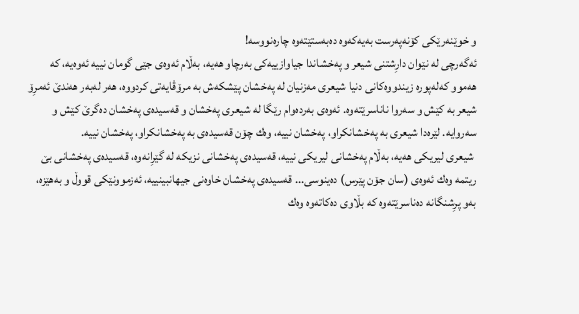و خوێنه‌رێكى كۆنه‌په‌رست به‌یه‌كه‌وه‌ ده‌به‌ستێته‌وه‌ چاره‌نووسه‌!
ئه‌گه‌رچى له‌ نێوان دارِشتنى شیعر و په‌خشاندا جیاوازییه‌كى به‌رچاو هه‌یه‌، به‌ڵام ئه‌وه‌ى جێى گومان نییه‌ ئه‌وه‌یه‌، كه‌ هه‌موو كه‌له‌پوره‌ زیندووه‌كانى دنیا شیعرى مه‌زنیان له‌ په‌خشان پێشكه‌ش به‌ مرۆڤایه‌تى كردووه‌، هه‌ر له‌به‌ر هه‌ندێ‌ ئه‌مرِۆ شیعر به‌ كێش و سه‌روا ناناسرێته‌وه‌. ئه‌وه‌ى به‌رده‌وام رێگا له‌ شیعرى په‌خشان و قه‌سیده‌ى په‌خشان ده‌گرێ‌ كێش و سه‌روایه‌. لێره‌دا شیعرى به‌ په‌خشانكراو، په‌خشان نییه‌، وه‌ك چۆن قه‌سیده‌ى به‌ په‌خشانكراو، په‌خشان نییه‌.
 شیعرى لیریكى هه‌یه‌، به‌ڵام په‌خشانى لیریكى نییه‌، قه‌سیده‌ى په‌خشانى نزیكه‌ له‌ گێرِانه‌وه‌، قه‌سیده‌ى په‌خشانى بێ‌ ریتمه‌ وه‌ك ئه‌وه‌ى (سان جۆن پێرس) ده‌ینوسى... قه‌سیده‌ى په‌خشان خاوه‌نى جیهانبینییه‌، ئه‌زموونێكى قووڵ و به‌هێزه‌، به‌و پرِشنگانه‌ ده‌ناسرێته‌وه‌ كه‌ بڵاوى ده‌كاته‌وه‌ وه‌ك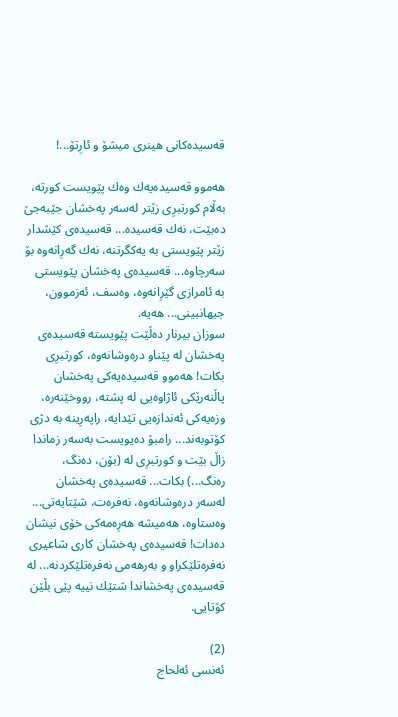قه‌سیده‌كانى هینرى میشۆ و ئارِتۆ...!

هه‌موو قه‌سیده‌یه‌ك وه‌ك پێویست كورته‌، به‌ڵام كورتبرِى زێتر له‌سه‌ر په‌خشان جێبه‌جێ‌ ده‌بێت، نه‌ك قه‌سیده‌... قه‌سیده‌ى كێشدار زێتر پێویستى به‌ یه‌كگرتنه‌، نه‌ك گه‌رِانه‌وه‌ بۆ سه‌رچاوه‌... قه‌سیده‌ى په‌خشان پێویستى به‌ ئامرازى گێرِانه‌وه‌، وه‌سف، ئه‌زموون، جیهانبینى... هه‌یه‌.
سوزان بیرنار ده‌ڵێت پێویسته‌ قه‌سیده‌ى په‌خشان له‌ پێناو دره‌وشانه‌وه‌، كورتبرِى بكات! هه‌موو قه‌سیده‌یه‌كى په‌خشان پاڵنه‌رێكى ئاژاوه‌یى له‌ پشته‌، رووخێنه‌ره‌، وزه‌یه‌كى ئه‌ندازه‌یى تێدایه‌، راپه‌رِینه‌ به‌ دژى كۆتوبه‌ند... رامبۆ ده‌یویست به‌سه‌ر زماندا زاڵ بێت و كورتبرِى له‌ (بۆن، ده‌نگ، ره‌نگ...) بكات... قه‌سیده‌ى په‌خشان له‌سه‌ر دره‌وشانه‌وه‌، نه‌فره‌ت، شێتایه‌تى... وه‌ستاوه‌، هه‌میشه‌ هه‌رِه‌مه‌كى خۆى نیشان ده‌دات! قه‌سیده‌ى په‌خشان كارى شاعیرى نه‌فره‌تلێكراو و به‌رهه‌مى نه‌فره‌تلێكردنه‌... له‌ قه‌سیده‌ى په‌خشاندا شتێك نییه‌ پێى بڵێن كۆتایى.

(2)
ئه‌نسى ئه‌لحاج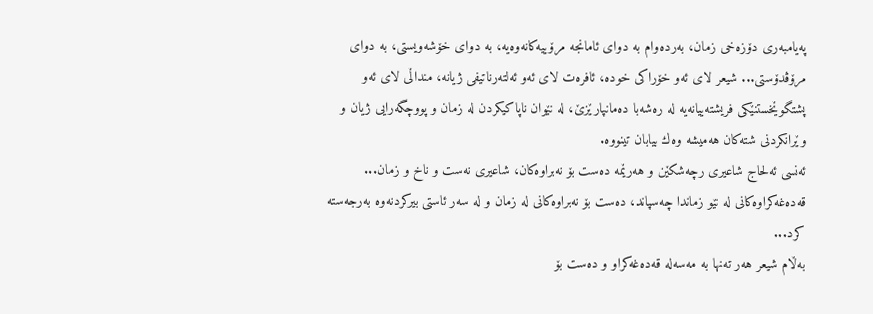په‌یامبه‌رى دۆزه‌خى زمان، به‌رده‌وام به‌ دواى ئامانجه‌ مرۆییه‌كانه‌وه‌یه‌، به‌ دواى خۆشه‌ویستى، به‌ دواى مرۆڤدۆستى... شیعر لاى ئه‌و خۆراكى خوده‌، ئافره‌ت لاى ئه‌و ئه‌لته‌رناتیفى ژیانه‌، منداڵى لاى ئه‌و پشتگوێخستنێكى فریشته‌ییانه‌یه‌ له‌ ره‌شه‌با ده‌مانپارێزێ‌، له‌ نێوان ناپاكیكردن له‌ زمان و پووچگه‌رایى ژیان و وێرانكردنى شته‌كان هه‌میشه‌ وه‌ك بیابان تینووه‌.
ئه‌نسى ئه‌لحاج شاعیرى رچه‌شكێن و هه‌رێمه‌ ده‌ست بۆ نه‌براوه‌كان، شاعیرى نه‌ست و ناخ و زمان... قه‌ده‌غه‌كراوه‌كانى له‌ نێو زماندا چه‌سپاند، ده‌ست بۆ نه‌براوه‌كانى له‌ زمان و له‌ سه‌ر ئاستى بیركردنه‌وه‌ به‌رجه‌سته‌ كرد...
به‌ڵام شیعر هه‌ر ته‌نها به‌ مه‌سه‌له‌ قه‌ده‌غه‌كراو و ده‌ست بۆ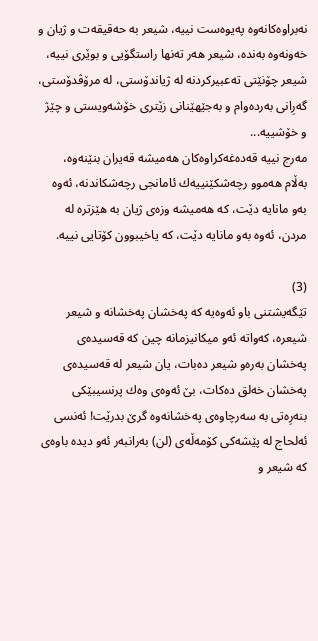نه‌براوه‌كانه‌وه‌ په‌یوه‌ست نییه‌، شیعر به‌ حه‌قیقه‌ت و ژیان و خه‌ونه‌وه‌ به‌نده‌، شیعر هه‌ر ته‌نها راستگۆیى و بوێرى نییه‌، شیعر چۆنێتى ته‌عبیركردنه‌ له‌ ژیاندۆستى، له‌ مرۆڤدۆستى، گه‌رِانى به‌رده‌وام و به‌جێهێنانى زێترى خۆشه‌ویستى و چێژ و خۆشییه‌...
مه‌رج نییه‌ قه‌ده‌غه‌كراوه‌كان هه‌میشه‌ قه‌یران بنێنه‌وه‌، به‌ڵام هه‌موو رچه‌شكێنییه‌ك ئامانجى رچه‌شكاندنه‌، ئه‌وه‌ به‌و مانایه‌ دێت، كه‌ هه‌میشه‌ وزه‌ى ژیان به‌ هێزتره‌ له‌ مردن، ئه‌وه‌ به‌و مانایه‌ دێت، كه‌ یاخیبوون كۆتایى نییه‌.

(3)
تێگه‌یشتنى باو ئه‌وه‌یه‌ كه‌ په‌خشان په‌خشانه‌ و شیعر شیعره‌، كه‌واته‌ ئه‌و میكانیزمانه‌ چین كه‌ قه‌سیده‌ى په‌خشان به‌ره‌و شیعر ده‌بات، یان شیعر له‌ قه‌سیده‌ى په‌خشان خه‌لق ده‌كات، بێ‌ ئه‌وه‌ى وه‌ك پرنسیبێكى بنه‌رِه‌تى به‌ سه‌رچاوه‌ى په‌خشانه‌وه‌ گرێ‌ بدرێت! ئه‌نسى ئه‌لحاج له‌ پێشه‌كى كۆمه‌ڵه‌ى (لن) به‌رانبه‌ر ئه‌و دیده‌ باوه‌ى كه‌ شیعر و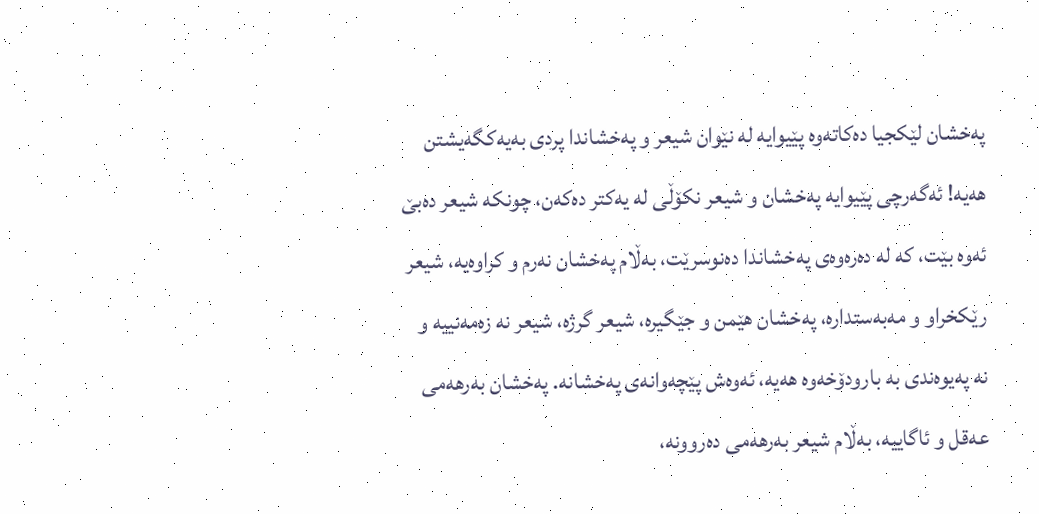په‌خشان لێكجیا ده‌كاته‌وه‌ پێیوایه‌ له‌ نێوان شیعر و په‌خشاندا پردى به‌یه‌كگه‌یشتن هه‌یه‌! ئه‌گه‌رچى پێیوایه‌ په‌خشان و شیعر نكۆڵى له‌ یه‌كتر ده‌كه‌ن، چونكه‌ شیعر ده‌بێ‌ ئه‌وه‌ بێت، كه‌ له‌ ده‌ره‌وه‌ى په‌خشاندا ده‌نوسرێت، به‌ڵام په‌خشان نه‌رم و كراوه‌یه‌، شیعر رێكخراو و مه‌به‌ستداره‌، په‌خشان هێمن و جێگیره‌، شیعر گرژه‌، شیعر نه‌ زه‌مه‌نییه‌ و نه‌ په‌یوه‌ندى به‌ بارودۆخه‌وه‌ هه‌یه‌، ئه‌وه‌ش پێچه‌وانه‌ى په‌خشانه‌. په‌خشان به‌رهه‌مى عه‌قل و ئاگاییه‌، به‌ڵام شیعر به‌رهه‌مى ده‌روونه‌،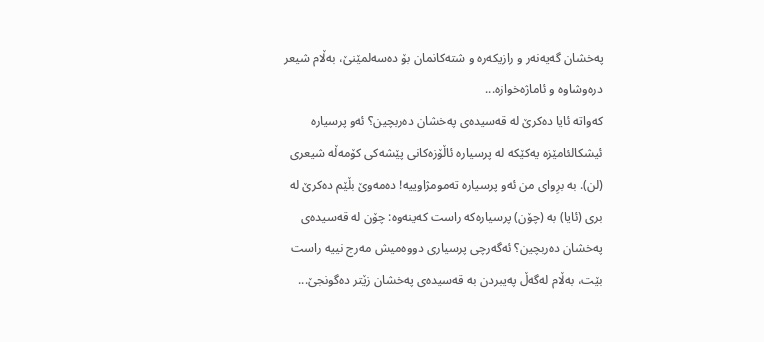په‌خشان گه‌یه‌نه‌ر و رازیكه‌ره‌ و شته‌كانمان بۆ ده‌سه‌لمێنێ‌، به‌ڵام شیعر دره‌وشاوه‌ و ئاماژه‌خوازه‌...
كه‌واته‌ ئایا ده‌كرێ‌ له‌ قه‌سیده‌ى په‌خشان ده‌ربچین؟ ئه‌و پرسیاره‌ ئیشكالئامێزه‌ یه‌كێكه‌ له‌ پرسیاره‌ ئاڵۆزه‌كانى پێشه‌كى كۆمه‌ڵه‌ شیعرى (لن). به‌ برِواى من ئه‌و پرسیاره‌ ته‌مومژاوییه‌! ده‌مه‌وێ‌ بڵێم ده‌كرێ‌ له‌ برى (ئایا) به‌ (چۆن) پرسیاره‌كه‌ راست كه‌ینه‌وه‌: چۆن له‌ قه‌سیده‌ى په‌خشان ده‌ربچین؟ ئه‌گه‌رچى پرسیارى دووه‌میش مه‌رج نییه‌ راست بێت، به‌ڵام له‌گه‌ڵ په‌یبردن به‌ قه‌سیده‌ى په‌خشان زێتر ده‌گونجێ‌...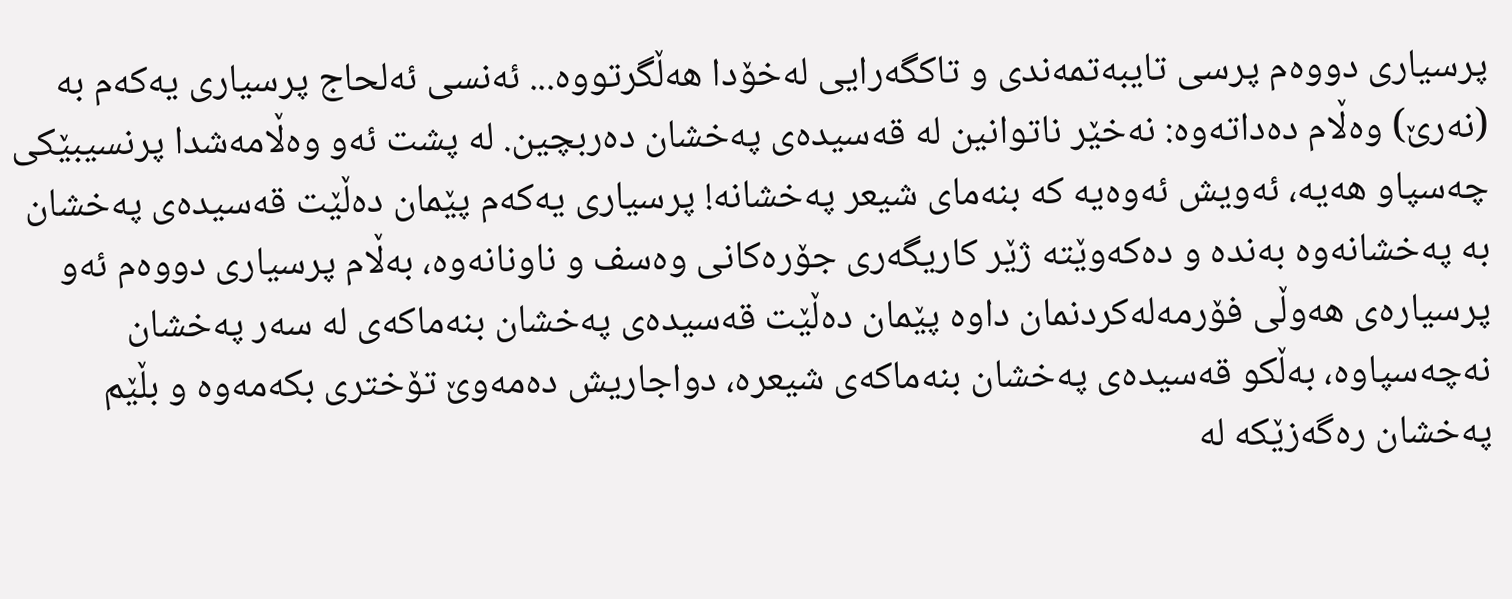پرسیارى دووه‌م پرسى تایبه‌تمه‌ندى و تاكگه‌رایى له‌خۆدا هه‌ڵگرتووه‌... ئه‌نسى ئه‌لحاج پرسیارى یه‌كه‌م به‌ (نه‌رێ‌) وه‌ڵام ده‌داته‌وه‌: نه‌خێر ناتوانین له‌ قه‌سیده‌ى په‌خشان ده‌ربچین. له‌ پشت ئه‌و وه‌ڵامه‌شدا پرنسیبێكى چه‌سپاو هه‌یه‌، ئه‌ویش ئه‌وه‌یه‌ كه‌ بنه‌ماى شیعر په‌خشانه‌! پرسیارى یه‌كه‌م پێمان ده‌ڵێت قه‌سیده‌ى په‌خشان به‌ په‌خشانه‌وه‌ به‌نده‌ و ده‌كه‌وێته‌ ژێر كاریگه‌رى جۆره‌كانى وه‌سف و ناونانه‌وه‌، به‌ڵام پرسیارى دووه‌م ئه‌و پرسیاره‌ى هه‌وڵى فۆرمه‌له‌كردنمان داوه‌ پێمان ده‌ڵێت قه‌سیده‌ى په‌خشان بنه‌ماكه‌ى له‌ سه‌ر په‌خشان نه‌چه‌سپاوه‌، به‌ڵكو قه‌سیده‌ى په‌خشان بنه‌ماكه‌ى شیعره‌، دواجاریش ده‌مه‌وێ‌ تۆخترى بكه‌مه‌وه‌ و بڵێم په‌خشان ره‌گه‌زێكه‌ له‌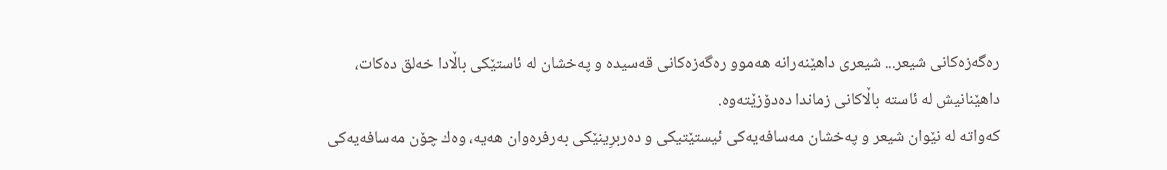ره‌گه‌زه‌كانى شیعر... شیعرى داهێنه‌رانه‌ هه‌موو ره‌گه‌زه‌كانى قه‌سیده‌ و په‌خشان له‌ ئاستێكى باڵادا خه‌لق ده‌كات، داهێنانیش له‌ ئاسته‌ باڵاكانى زماندا ده‌دۆزێته‌وه‌.
كه‌واته‌ له‌ نێوان شیعر و په‌خشان مه‌سافه‌یه‌كى ئیستێتیكى و ده‌ربرِینێكى به‌رفره‌وان هه‌یه‌، وه‌ك چۆن مه‌سافه‌یه‌كى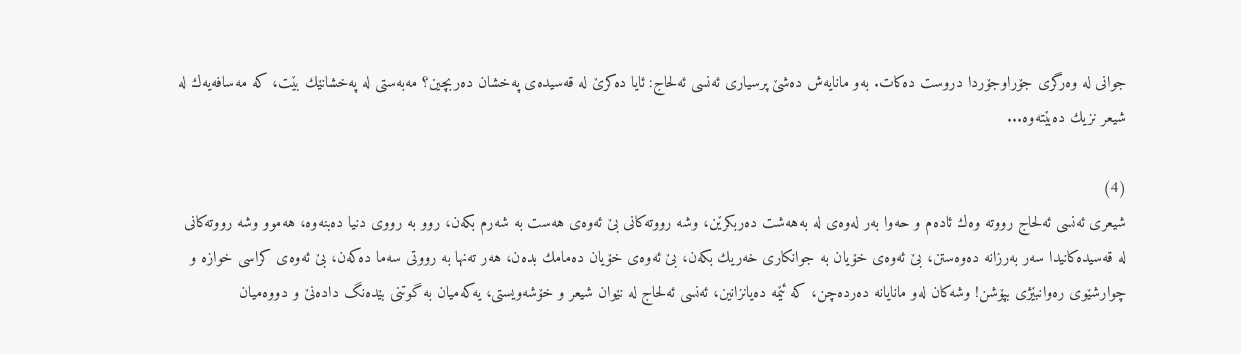جوانى له‌ وه‌رگرى جۆراوجۆردا دروست ده‌كات. به‌و مانایه‌ش ده‌شێ‌ پرسیارى ئه‌نسى ئه‌لحاج: ئایا ده‌كرێ‌ له‌ قه‌سیده‌ى په‌خشان ده‌ربچین؟ مه‌به‌ستى له‌ په‌خشانێك بێت، كه‌ مه‌سافه‌یه‌ك له‌ شیعر نزیك ده‌بێته‌وه‌...

(4)
شیعرى ئه‌نسى ئه‌لحاج رووته‌ وه‌ك ئاده‌م و حه‌وا به‌ر له‌وه‌ى له‌ به‌هه‌شت ده‌ربكرێن، وشه‌ رووته‌كانى بێ‌ ئه‌وه‌ى هه‌ست به‌ شه‌رم بكه‌ن، روو به‌ رووى دنیا ده‌بنه‌وه‌، هه‌موو وشه‌ رووته‌كانى له‌ قه‌سیده‌كانیدا سه‌ر به‌رزانه‌ ده‌وه‌ستن، بێ‌ ئه‌وه‌ى خۆیان به‌ جوانكارى خه‌ریك بكه‌ن، بێ‌ ئه‌وه‌ى خۆیان ده‌مامك بده‌ن، هه‌ر ته‌نها به‌ رووتى سه‌ما ده‌كه‌ن، بێ‌ ئه‌وه‌ى كراسى خوازه‌ و چوارشێوى ره‌وانبێژى بپۆشن! وشه‌كان له‌و مانایانه‌ ده‌رده‌چن، كه‌ ئێمه‌ ده‌یانزانین، ئه‌نسى ئه‌لحاج له‌ نێوان شیعر و خۆشه‌ویستى، یه‌كه‌میان به‌ گوتنى بێده‌نگ داده‌نێ‌ و دووه‌میان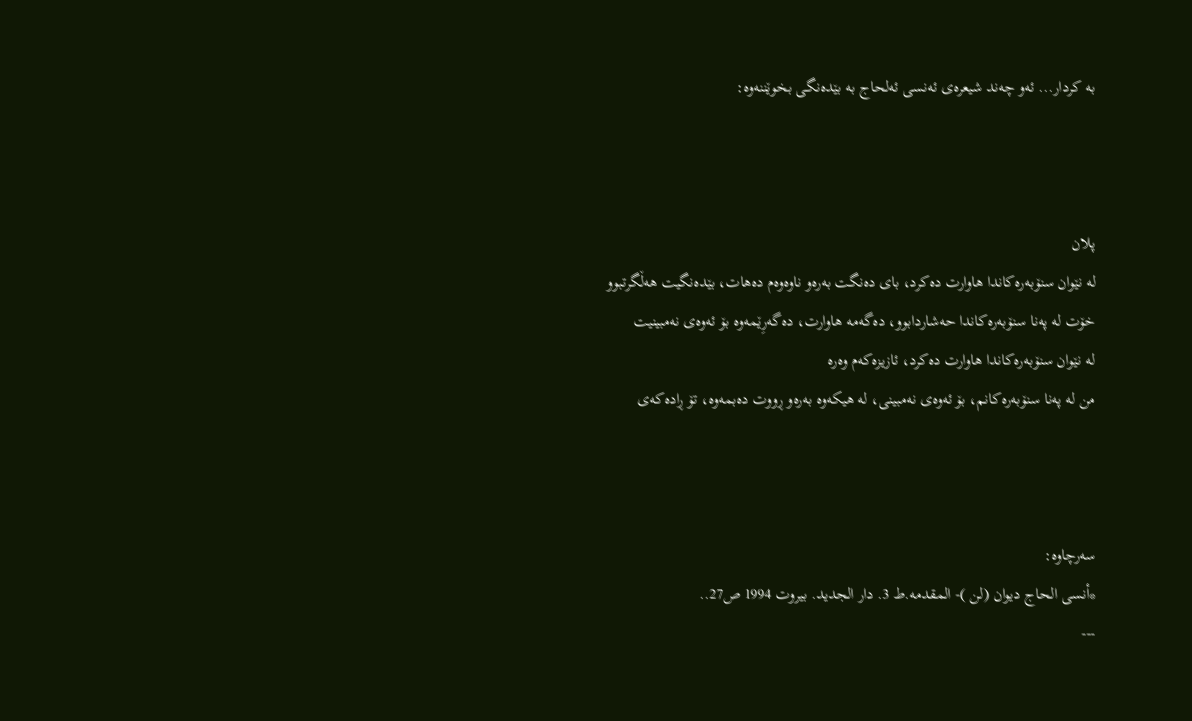به‌ كردار... ئه‌و چه‌ند شیعره‌ى ئه‌نسى ئه‌لحاج به‌ بێده‌نگى بخوێننه‌وه‌:



پلان
له‌ نێوان سنۆبه‌ره‌كاندا هاوارت ده‌كرد، باى ده‌نگت به‌ره‌و ناوه‌وه‌م ده‌هات، بێده‌نگیت هه‌ڵگرتبوو
خۆت له‌ په‌نا سنۆبه‌ره‌كاندا حه‌شاردابوو، ده‌گه‌مه‌ هاوارت، ده‌گه‌رِێمه‌وه‌ بۆ ئه‌وه‌ى نه‌مبینیت
له‌ نێوان سنۆبه‌ره‌كاندا هاوارت ده‌كرد، ئازیزه‌كه‌م وه‌ره‌
من له‌ په‌نا سنۆبه‌ره‌كانم، بۆ ئه‌وه‌ى نه‌مبینى، له‌ هیكه‌وه‌ به‌ره‌و ڕووت ده‌بمه‌وه‌، تۆ ڕاده‌كه‌ى



سه‌رچاوه‌:
*أنسی الحاج دیوان (لن )- المقدمه‌.ط 3. دار الجدید. بیروت 1994 ص27..
---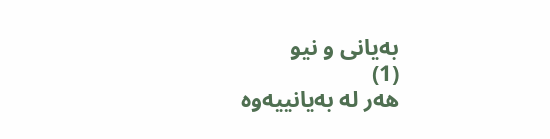به‌یانى و نیو
(1)
هه‌ر له‌ به‌یانییه‌وه‌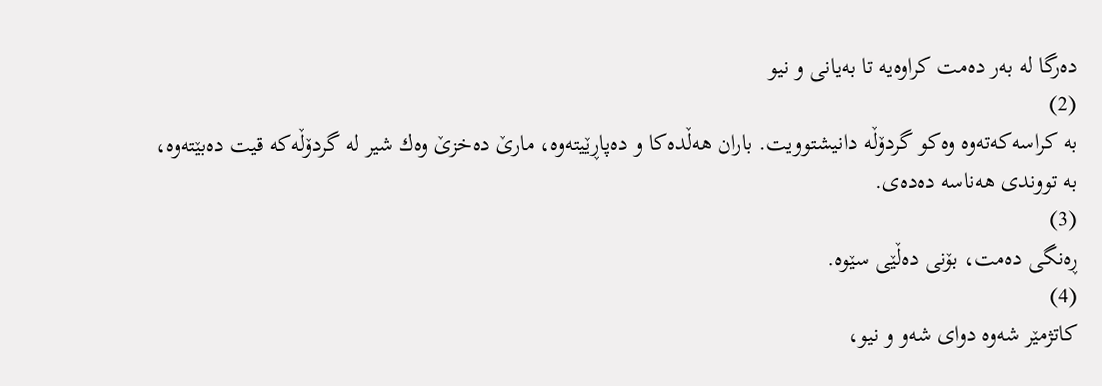ده‌رگا له‌ به‌ر ده‌مت كراوه‌یه‌ تا به‌یانى و نیو
(2)
به‌ كراسه‌كه‌ته‌وه‌ وه‌كو گردۆڵه‌ دانیشتوویت. باران هه‌ڵده‌كا و ده‌پاڕێیته‌وه‌، مارێ‌ ده‌خزێ‌ وه‌ك شیر له‌ گردۆڵه‌كه‌ قیت ده‌بێته‌وه‌، به‌ تووندى هه‌ناسه‌ ده‌ده‌ى.
(3)
ڕه‌نگى ده‌مت، بۆنى ده‌ڵێى سێوه‌.
(4)
كاتژمێر شه‌وه‌ دواى شه‌و و نیو،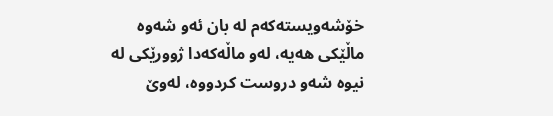خۆشه‌ویسته‌كه‌م له‌ بان ئه‌و شه‌وه‌ ماڵێكى هه‌یه‌، له‌و ماڵه‌كه‌دا ژوورێكى له‌ نیوه‌ شه‌و دروست كردووه‌، له‌وێ‌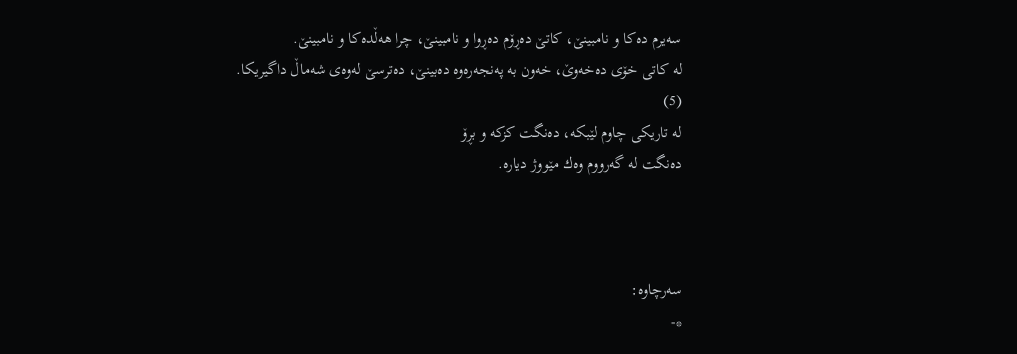سه‌یرم ده‌كا و نامبینێ‌، كاتێ‌ ده‌ڕۆم ده‌ڕوا و نامبینێ‌، چرا هه‌ڵده‌كا و نامبینێ‌.
له‌ كاتى خۆى ده‌خه‌وێ‌، خه‌ون به‌ په‌نجه‌ره‌وه‌ ده‌بینێ‌، ده‌ترسێ‌ له‌وه‌ى شه‌ماڵ داگیریكا.
(5)
له‌ تاریكى چاوم لێبكه‌، ده‌نگت كزكه‌ و بڕۆ
ده‌نگت له‌ گه‌رووم وه‌ك مێووژ دیاره‌.



سه‌رچاوه‌:
*-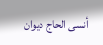أنسی الحاج دیوان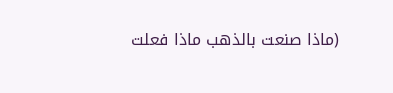(ماذا صنعت بالذهب ماذا فعلت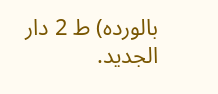بالورده‌) ط 2 دار الجدید.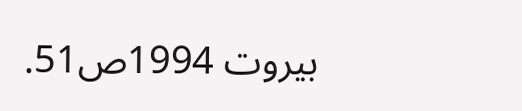بیروت 1994ص51.